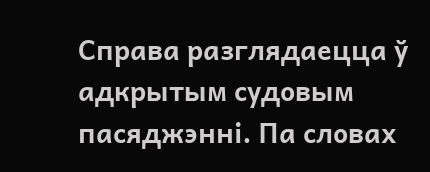Справа разглядаецца ў адкрытым судовым пасяджэнні. Па словах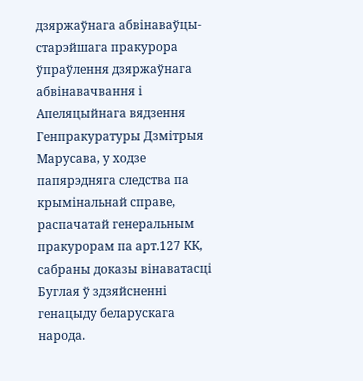дзяржаўнага абвінаваўцы-старэйшага пракурора ўпраўлення дзяржаўнага абвінавачвання і Апеляцыйнага вядзення Генпракуратуры Дзмітрыя Марусава, у ходзе папярэдняга следства па крымінальнай справе, распачатай генеральным пракурорам па арт.127 КК, сабраны доказы вінаватасці Буглая ў здзяйсненні генацыду беларускага народа.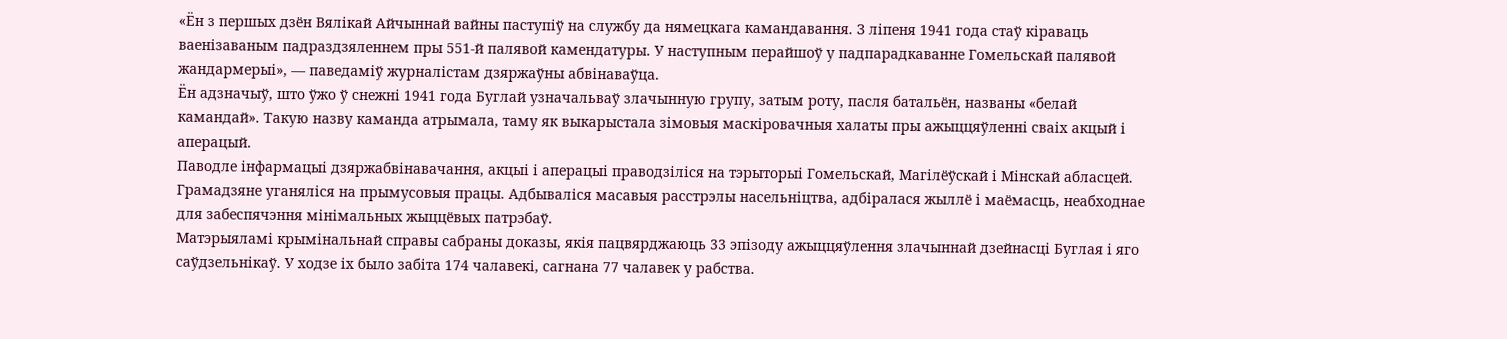«Ён з першых дзён Вялікай Айчыннай вайны паступіў на службу да нямецкага камандавання. З ліпеня 1941 года стаў кіраваць ваенізаваным падраздзяленнем пры 551-й палявой камендатуры. У наступным перайшоў у падпарадкаванне Гомельскай палявой жандармерыі», — паведаміў журналістам дзяржаўны абвінаваўца.
Ён адзначыў, што ўжо ў снежні 1941 года Буглай узначальваў злачынную групу, затым роту, пасля батальён, названы «белай камандай». Такую назву каманда атрымала, таму як выкарыстала зімовыя маскіровачныя халаты пры ажыццяўленні сваіх акцый і аперацый.
Паводле інфармацыі дзяржабвінавачання, акцыі і аперацыі праводзіліся на тэрыторыі Гомельскай, Магілёўскай і Мінскай абласцей.
Грамадзяне уганяліся на прымусовыя працы. Адбываліся масавыя расстрэлы насельніцтва, адбіралася жыллё і маёмасць, неабходнае для забеспячэння мінімальных жыццёвых патрэбаў.
Матэрыяламі крымінальнай справы сабраны доказы, якія пацвярджаюць 33 эпізоду ажыццяўлення злачыннай дзейнасці Буглая і яго саўдзельнікаў. У ходзе іх было забіта 174 чалавекі, сагнана 77 чалавек у рабства.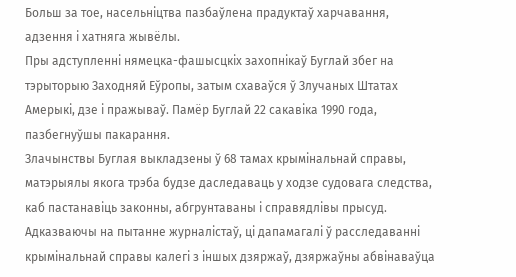Больш за тое, насельніцтва пазбаўлена прадуктаў харчавання, адзення і хатняга жывёлы.
Пры адступленні нямецка-фашысцкіх захопнікаў Буглай збег на тэрыторыю Заходняй Еўропы, затым схаваўся ў Злучаных Штатах Амерыкі, дзе і пражываў. Памёр Буглай 22 сакавіка 1990 года, пазбегнуўшы пакарання.
Злачынствы Буглая выкладзены ў 68 тамах крымінальнай справы, матэрыялы якога трэба будзе даследаваць у ходзе судовага следства, каб пастанавіць законны, абгрунтаваны і справядлівы прысуд.
Адказваючы на пытанне журналістаў, ці дапамагалі ў расследаванні крымінальнай справы калегі з іншых дзяржаў, дзяржаўны абвінаваўца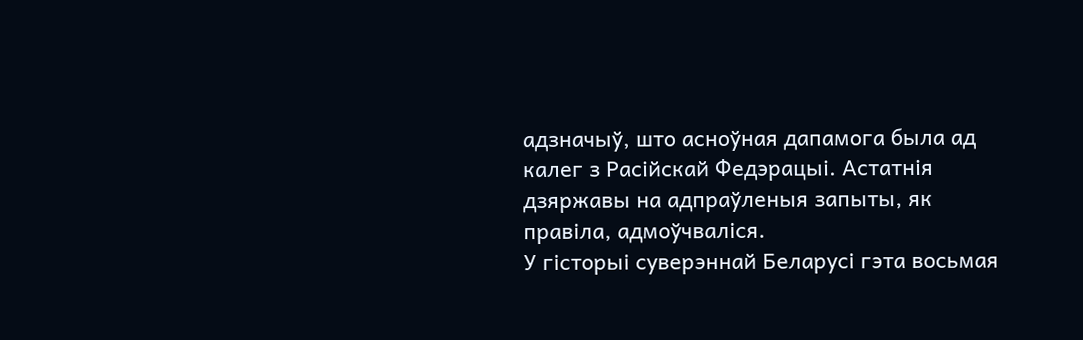адзначыў, што асноўная дапамога была ад калег з Расійскай Федэрацыі. Астатнія дзяржавы на адпраўленыя запыты, як правіла, адмоўчваліся.
У гісторыі суверэннай Беларусі гэта восьмая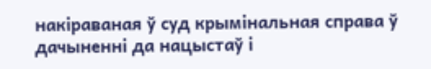накіраваная ў суд крымінальная справа ў дачыненні да нацыстаў і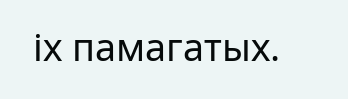іх памагатых.